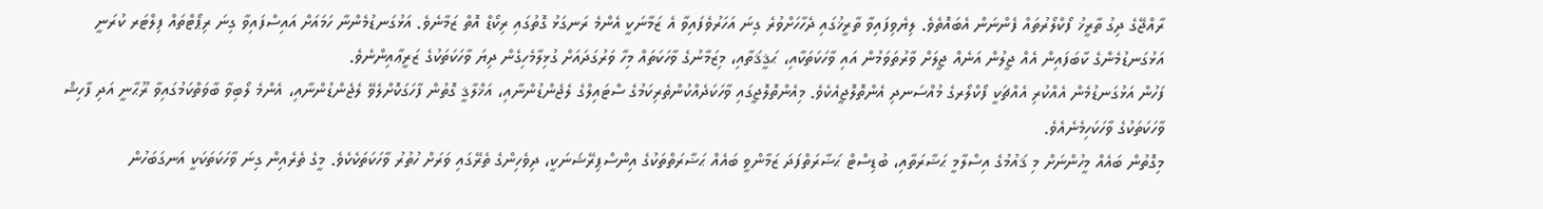ރާއްޖޭގެ ދިގު ތާރީޚު ފޯކްލޯރުތައް ފެންނަން އެބައޮތެވެ. ލިޔެވިފައިވާ ތާރީޚުގައި ދެހާހަށްވުރެ ގިނަ އަހަރުވެފައިވާ އެ ޒަމާނަކީ އެންމެ ރަނގަޅު ގޮތުގައި ރިކޯޑް އޮތް ޒަމާނެވެ. އަޅުގަނޑުމެންނާ ހަމައަށް އައިސްފައިވާ ގިނަ ރިޕޯޓްތައް ފިލްޓަރ ކުރަނީ އަޅުގަނޑުމެންގެ ކާބަފައިން އެއް ޖީލުން އަނެއް ޖީލަށް ވާރުތަވަމުން އައި ވާހަކަތަކާއި، ޙަޤީޤަތާއި، މިޒަމާނުގެ ވާހަކަތައް މިހާ ވަރުގަދައަށް ގުޅިލާމެހިގެން ދިޔަ ވާހަކަތަކުގެ ޒަރީޢާއިންނެވެ.
ފަހުން އަޅުގަނޑުމެން އެއްކުރި އެއްޗަކީ ފޯކްލޯރގެ މުއްސަނދި އެންތޮލޮޖީއެކެވެ. މިއެންތޮލޮޖީގައި ވާހަކަދެއްކުންތެރިކަމުގެ ސްޓައިލްގެ ލެޖެންޑުންނާއި، އަޚްލާޤީ ގޮތުން ފާހަގަކޮށްލެވޭ ލެޖެންޑުންނާއި، އެންމެ ލޯބިވާ ބާވަތްކަމުގައިވާ ރޫޙާނީ އަދި ފާހިޝް ވާހަކަތަކުގެ ވާހަކަހިމެނެއެވެ.
މިގޮތުން ބައެއް މީހުންނަށް މި ޤައުމުގެ އިސްލާމީ ޙަޟާރަތާއި، ބުޑިސްޓް ޙަޟާރަތްފަދަ ޒަމާންވީ ބައެއް ޙަޟާރަތްތަކުގެ އިންސްޕިރޭޝަނަކީ، ދިވެހިންގެ ތެރޭގައި ވަރަށް ހުތުރު ވާހަކަތަކެކެވެ. މީގެ ތެރެއިން ގިނަ ވާހަކަތަކަކީ އަނގަބަހުން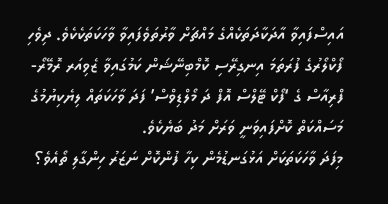އައިސްފައިވާ އާދަކާދަތަކެއްގެ މައްޗަށް ވާރުތަވެފައިވާ ވާހަކަތަކެކެވެ. ދިވެހި ފޯކްލޯރުގެ ފުރަތަމަ އިނގިރޭސި ކޮމްބިނޭޝަން ކަމުގައިވާ ޒެވިއަރ ރޮމޭރޯ-ފްރިއާސް ގެ ‘ފޯކް ޓޭލްސް އޮފް ދަ މޯލްޑިވްސް’ ފަދަ ވާހަކަތައް ލިޔެކިޔުމުގެ މަސައްކަތް ކޮށްފައިވަނީ ވަރަށް މަދު ބަޔެކެވެ.
މިފަދަ ވާހަކަތަކަށް އަޅުގަނޑުމެން ކިހާ ފުންކޮށް ނަޒަރު ހިންގާލި ތޯއެވެ؟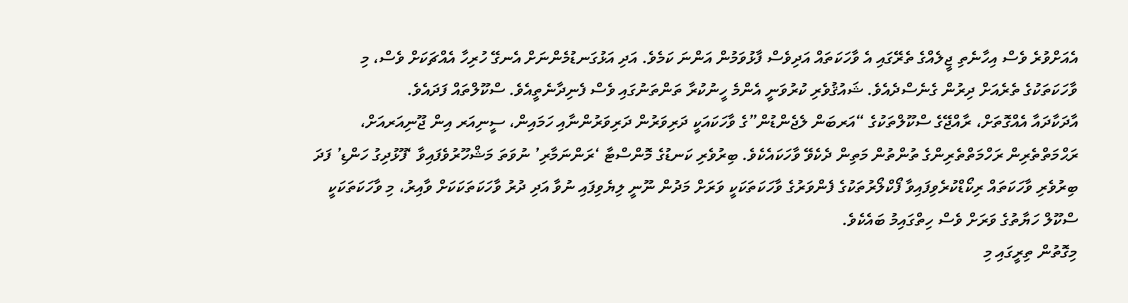އެއަށްވުރެ ވެސް އިހާނެތި ޖީލެއްގެ ތެރޭގައި އެ ވާހަކަތައް އަދިވެސް ފާޅުވަމުން އަންނަ ކަމެވެ. އަދި އަޅުގަނޑުމެންނަށް އެނގޭ ހުރިހާ އެއްޗަކަށް ވެސް، މި ވާހަކަތަކުގެ ތެރެއަށް ދިރުން ގެނެސްދެއެވެ. ޝައުޤުވެރި ކުރުވަނީ އެންމެ ހީނުކުރާ ތަންތަނުގައި ވެސް ފެނިދާނެތީއެވެ. ސްކޫލްތައް ފަދައެވެ.
އާދަކާދައާ އެއްގޮތަށް، ރާއްޖޭގެ ސްކޫލްތަކުގެ “އަރބަން ލެޖެންޑުން”ގެ ވާހަކައަކީ ދަރިވަރުން ދަރިވަރުންނާއި ހަމައިން، ސީނިއަރ އިން ޖޫނިއަރއަށް، ރަޙްމަތްތެރިން ރަހްމަތްތެރިންގެ ތުންތުން މަތިން ދެކެވޭ ވާހަކައެކެވެ. ބިރުވެރި ކަނޑުގެ މޮންސްޓާ ‘ރަންނަމާރި’ ނުވަތަ މަޝްހޫރުވެފައިވާ ‘ފޫޅުދިގު ހަންޑި’ ފަދަ ބިރުވެރި ވާހަކަތައް ރިކޯޑްކުރެވިފައިވާ ފޯކްލޯރުތަކުގެ ފެންވަރުގެ ވާހަކަތަކަކީ ވަރަށް މަދުން ނޫނީ ލިޔެވިފައި ނުވާ އަދި ދުރު ވާހަކަތަކަކަށް ވާއިރު، މި ވާހަކަތަކަކީ ސްކޫލް ހަޔާތުގެ ވަރަށް ވެސް ހިތްގައިމު ބައެކެވެ.
މިގޮތުން ތިރީގައި މި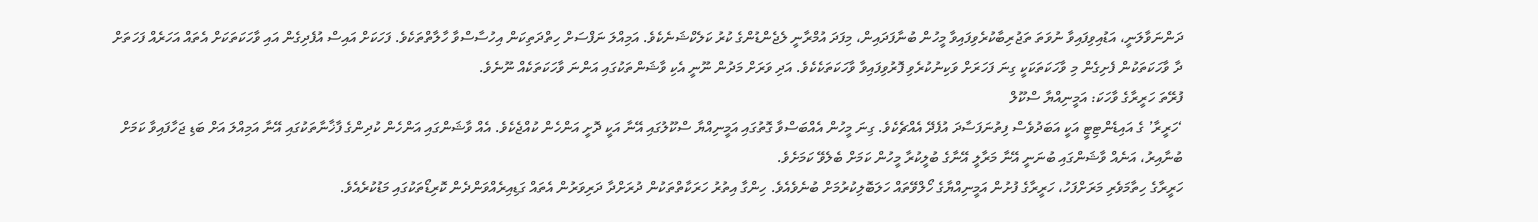ދަންނަވާލަނީ، އަޑުއިވިފައިވާ ނުވަތަ ތަޖުރިބާކުރެވިފައިވާ މީހުން ބުނާފަދައިން، މިފަދަ އުމްރާނީ ލެޖެންޑުންގެ ކުރު ކަލެކްޝަނެކެވެ. އަމިއްލަ ނަފްސަށް ހިތްދަތިކަން އިހުސާސްވާ ހާލާތްތަކެވެ. ފަހަކަށް އައިސް އުފެދިގެން އައި ވާހަކަތަކަށް އެތައް އަހަރެއް ފަހަތަށް ދާ ވާހަކަތަކުން ފެށިގެން މި ވާހަކަތަކަކީ ގިނަ ފަހަރަށް ވަކިނުކުރެވި ފޮރުވިފައިވާ ވާހަކަތަކެކެވެ. އަދި ވަރަށް މަދުން ނޫނީ އެކި ވާޝަންތަކުގައި އަންނަ ވާހަކަތަކެއް ނޫނެވެ.
ފުރޭތަ ހަރީރާގެ ވާހަކަ: އަމީނިއްޔާ ސްކޫލް
‘ހަރީރާ’ ގެ އައިޑެންޓިޓީ އަކީ އަބަދުވެސް ފިތުނަފަސާދަ އުފެދޭ އެއްޗެކެވެ. ގިނަ މީހުން އެއްބަސްވާ ގޮތުގައި އަމީނިއްޔާ ސްކޫލުގައި އޭނާ އަކީ ދޮށީ އަންހެން ކުއްޖެކެވެ. އެއް ވާޝަންގައި އަންހެން ކުދިންގެ ފާޚާނާތަކުގައި އޭނާ އަމިއްލަ އަށް ބަޑި ޖަހާފައިވާ ކަމަށް ބުނާއިރު، އަނެއް ވާޝަންގައި ބުނަނީ އޭނާ މަރާލީ އޭނާގެ ބުލީކުރާ މީހުން ކަމަށް ބެލެވޭ ކަމަށެވެ.
ހަރީރާގެ ހިތާމަވެރި މަރަށްފަހު، ހަރީރާގެ ފުށުން އަމީނިއްޔާގެ ހޯލްވޭތައް ހަލަބޮލިކުރުމަށް ބުނެވެއެވެ. ހިންގާ އިތުރު ހަރަކާތްތަކުން ދުރަށްދާ ދަރިވަރުން އެތައް ގަޑިއިރެއްވަންދެން ކޮރިޑޯތަކުގައި މަޑުކުރެއެވެ.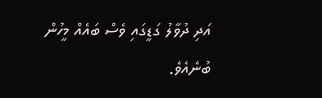އަދި ދުވާލު ގަޑީގައި ވެސް ބައެއް މީހުން ބުނެއެވެ.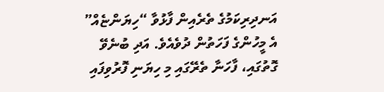އަނދިރިކަމުގެ ތެރެއިން ފާޅުވާ “ހިޔަންޏެއް” އެ މީހުންގެ ފަހަތުން ދުވެއެވެ. އަދި ބުނެވޭ ގޮތުގައި، ފާހަނާ ތެރޭގައި މި ހިޔަނި ފޮރުވިފައި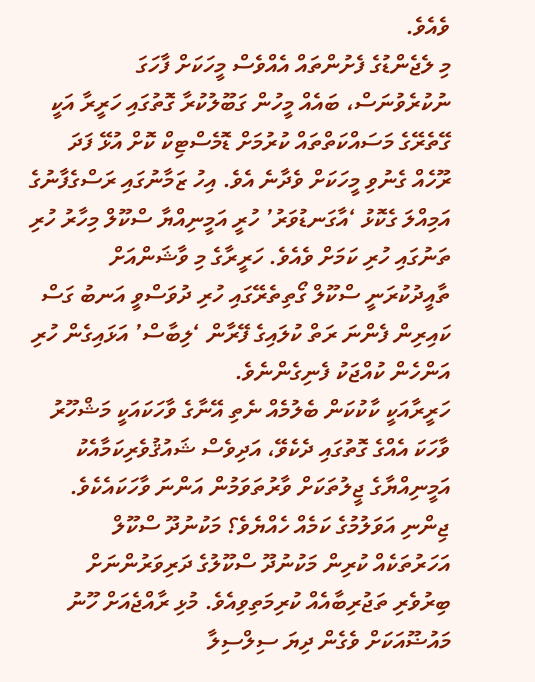ވެއެވެ.
މި ލެޖެންޑުގެ ފެށުންތައް އެއްވެސް މީހަކަށް ފާހަގަ ނުކުރެވުނަސް، ބައެއް މީހުން ގަބޫލުކުރާ ގޮތުގައި ހަރީރާ އަކީ ގޭތެރޭގެ މަސައްކަތްތައް ކުރުމަށް ޑޮމެސްޓިކް ކޮށް އުޅޭ ފަދަ ރޫހެއް ގެނުވި މީހަކަށް ވެދާނެ އެވެ. އިހު ޒަމާނުގައި ރަސްގެފާނުގެ އަމިއްލަ ގެކޮޅު ‘އާގަނޑުވަރު’ ހުރީ އަމީނިއްޔާ ސްކޫލް މިހާރު ހުރި ތަނުގައި ހުރި ކަމަށް ވެއެވެ. ހަރީރާގެ މި ވާޝަންއަށް ތާއީދުކުރަނީ ސްކޫލް ގޯތިތެރޭގައި ހުރި ދުވަސްވީ އަނބު ގަސް ކައިރިން ފެންނަ ރަތް ކުލައިގެ ފޭރާން ‘ލިބާސް’ އަޅައިގެން ހުރި އަންހެން ކުއްޖަކު ފެނިގެންނެވެ.
ހަރީރާއަކީ ކާކުކަން ބެލުމެއް ނެތި އޭނާގެ ވާހަކައަކީ މަޝްހޫރު ވާހަކަ އެއްގެ ގޮތުގައި ދެކެވޭ، އަދިވެސް ޝައުޤުވެރިކަމާއެކު އަމީނިއްޔާގެ ޖީލުތަކަށް ވާރުތަވަމުން އަންނަ ވާހަކައެކެވެ.
ޖިންނި އަވަލުމުގެ ކަމެއް ހެއްޔެވެ؟ މަކުނުދޫ ސްކޫލް
އަހަރުތަކެއް ކުރިން މަކުނުދޫ ސްކޫލުގެ ދަރިވަރުންނަށް ބިރުވެރި ތަޖުރިބާއެއް ކުރިމަތިވިއެވެ. މުޅި ރާއްޖެއަށް ހޫނު މައުޟޫއަކަށް ވެގެން ދިޔަ ސިލްސިލާ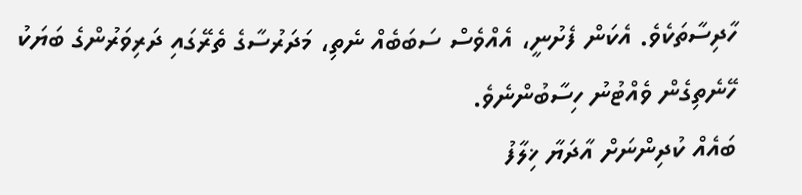ހާދިސާތަކެވެ. އެކަން ފެށުނީ، އެއްވެސް ސަބަބެއް ނެތި، މަދަރުސާގެ ތެރޭގައި ދަރިވަރުންގެ ބަޔަކު ހޭނެތިގެން ވެއްޓުނު ހިސާބުންނެވެ.
ބައެއް ކުދިންނަށް އާދަޔާ ޚިލާފު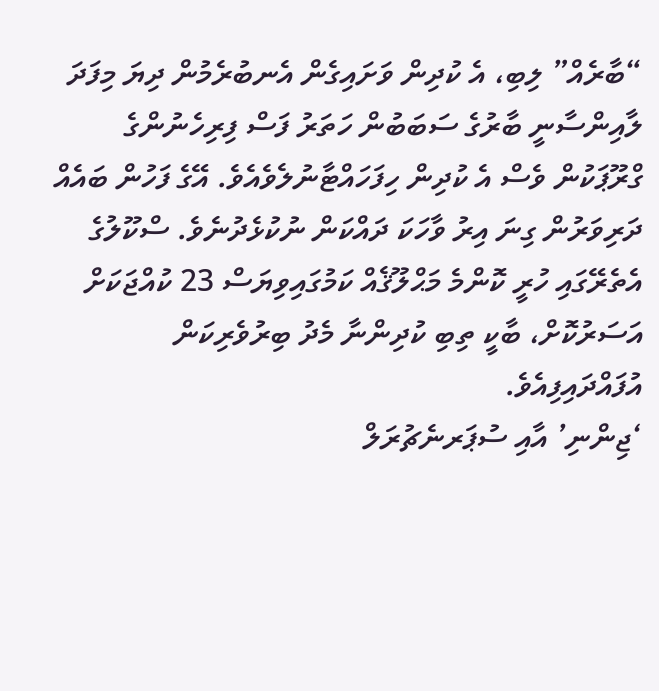“ބާރެއް” ލިބި، އެ ކުދިން ވަށައިގެން އެނބުރެމުން ދިޔަ މިފަދަ ލާއިންސާނީ ބާރުގެ ސަބަބުން ހަތަރު ފަސް ފިރިހެނުންގެ ގްރޫޕަކުން ވެސް އެ ކުދިން ހިފަހައްޓާނުލެވެއެވެ. އޭގެ ފަހުން ބައެއް ދަރިވަރުން ގިނަ އިރު ވާހަކަ ދައްކަން ނުކުޅެދުނެވެ. ސްކޫލުގެ އެތެރޭގައި ހުރީ ކޮންމެ މަޙްލޫޤެއް ކަމުގައިވިޔަސް 23 ކުއްޖަކަށް އަސަރުކޮށް، ބާކީ ތިބި ކުދިންނާ މެދު ބިރުވެރިކަން އުފައްދައިފިއެވެ.
‘ޖިންނި’ އާއި ސުޕަރނެޗުރަލް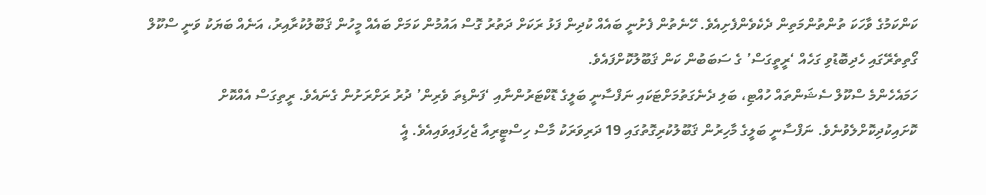ކަންކަމުގެ ވާހަކަ ތުންތުންމަތިން ދެކެވެންފެށިއެވެ. ހޭނެތުން ފެށުނީ ބައެއް ކުދިން ފަޅު ރަކަށް ދަތުރު ގޮސް އައުމުން ކަމަށް ބައެއް މީހުން ޤަބޫލުކުރާއިރު، އަނެއް ބަޔަކު ވަނީ ސްކޫލް ގޯތިތެރޭގައި ހެދިބޮޑުވި ގަހެއް ‘ރީތީގަސް’ ގެ ސަބަބުން ކަން ޤަބޫލުކޮށްފައެވެ.
ހަމައެހެންމެ ސްކޫލް ސެޝަންތައް ހުއްޓި، ބަލި ދެނެގަތުމަށްޓަކައި ނަފްސާނީ ބަލީގެ ޑޮކްޓަރުންނާއި ‘ފަންޑިތަ ވެރިން’ ދުރު ރަށްރަށުން ގެނައެވެ. ރީތިގަސް އެއްކޮށް ކޮށައިކުދިކޮށްލެވުނެވެ. ނަފްސާނީ ބަލީގެ މާހިރުން ޤަބޫލުކުރިގޮތުގައި 19 ދަރިވަރަކު މާސް ހިސްޓީރިއާ ޖެހިފައިވައިއެވެ. އެީ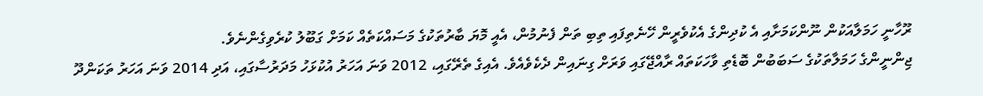ރޫހާނީ ހަމަލާއަކުން ނޫންކަމަށާއި އެ ކުދިންގެ އެކުވެރީން ހޭނެތިފައި ތިބި ތަން ފެނުމުން، އެއީ މޮޔަ ބާރުތަކުގެ މަސައްކަތެއް ކަމަށް ގަބޫލު ކުރެވިގެންނެވެ.
ޖިންނީންގެ ހަމަލާތަކުގެ ސަބަބުން ބޮޑެތި ވާހަކަތައް ރާއްޖޭގައި ވަރަށް ގިނައިން ދެކެވެއެވެ. އެއިގެ ތެރޭގައި، 2012 ވަނަ އަހަރު އުކުޅަހު މަދަރުސާގައި، އަދި 2014 ވަނަ އަހަރު ތަކަންދޫ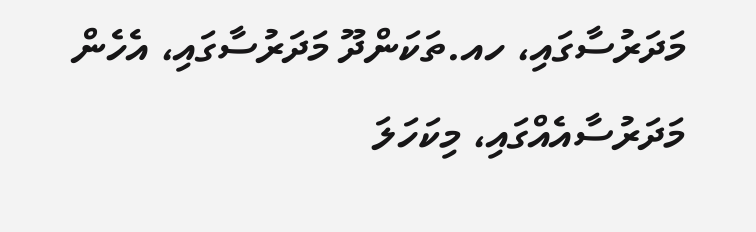މަދަރުސާގައި، ހއ.ތަކަންދޫ މަދަރުސާގައި، އެހެން މަދަރުސާއެއްގައި، މިކަހަލަ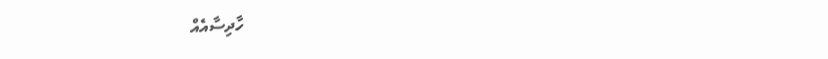ހާދިސާއެއް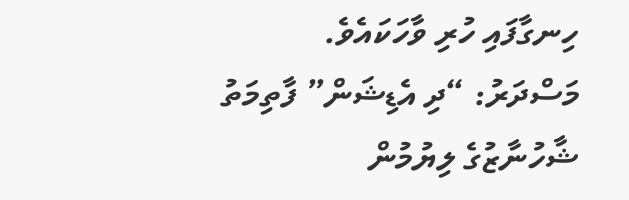ހިނގާފައި ހުރި ވާހަކައެވެ.
މަސްދަރު: “ދި އެޑިޝަން” ފާތިމަތު ޝާހުނާޒުގެ ލިޔުމުން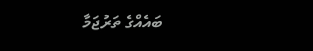ބައެއްގެ ތަރުޖަމާ